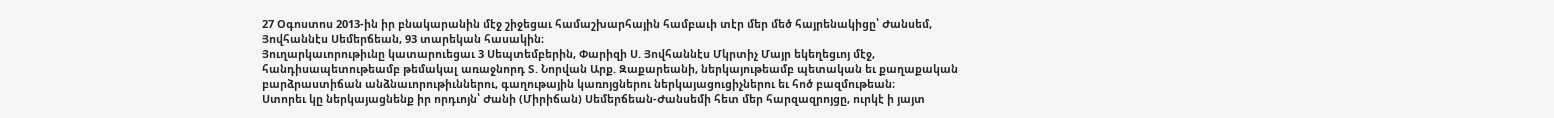27 Օգոստոս 2013-ին իր բնակարանին մէջ շիջեցաւ համաշխարհային համբաւի տէր մեր մեծ հայրենակիցը՝ Ժանսեմ, Յովհաննէս Սեմերճեան, 93 տարեկան հասակին։
Յուղարկաւորութիւնը կատարուեցաւ 3 Սեպտեմբերին, Փարիզի Ս. Յովհաննէս Մկրտիչ Մայր եկեղեցւոյ մէջ, հանդիսապետութեամբ թեմակալ առաջնորդ Տ. Նորվան Արք. Զաքարեանի, ներկայութեամբ պետական եւ քաղաքական բարձրաստիճան անձնաւորութիւններու, գաղութային կառոյցներու ներկայացուցիչներու եւ հոծ բազմութեան։
Ստորեւ կը ներկայացնենք իր որդւոյն՝ Ժանի (Միրիճան) Սեմերճեան-Ժանսեմի հետ մեր հարզազրոյցը, ուրկէ ի յայտ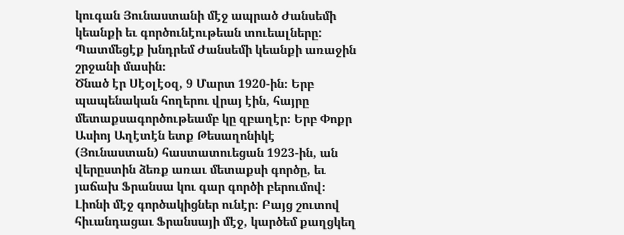կուգան Յունաստանի մէջ ապրած Ժանսեմի կեանքի եւ գործունէութեան տուեալները:
Պատմեցէք խնդրեմ Ժանսեմի կեանքի առաջին շրջանի մասին։
Ծնած էր Սէօլէօզ, 9 Մարտ 1920-ին։ Երբ պապենական հողերու վրայ էին, հայրը մետաքսագործութեամբ կը զբաղէր։ Երբ Փոքր Ասիոյ Աղէտէն ետք Թեսաղոնիկէ (Յունաստան) հաստատուեցան 1923-ին, ան վերըստին ձեռք առաւ մետաքսի գործը, եւ յաճախ Ֆրանսա կու գար գործի բերումով։ Լիոնի մէջ գործակիցներ ունէր։ Բայց շուտով հիւանդացաւ Ֆրանսայի մէջ, կարծեմ քաղցկեղ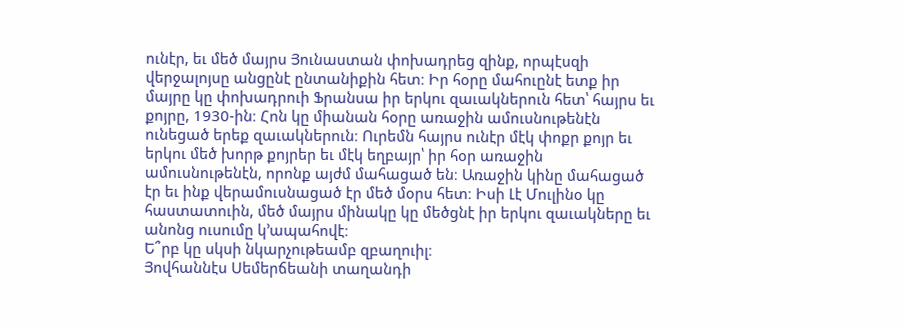ունէր, եւ մեծ մայրս Յունաստան փոխադրեց զինք, որպէսզի վերջալոյսը անցընէ ընտանիքին հետ։ Իր հօրը մահուընէ ետք իր մայրը կը փոխադրուի Ֆրանսա իր երկու զաւակներուն հետ՝ հայրս եւ քոյրը, 1930-ին։ Հոն կը միանան հօրը առաջին ամուսնութենէն ունեցած երեք զաւակներուն։ Ուրեմն հայրս ունէր մէկ փոքր քոյր եւ երկու մեծ խորթ քոյրեր եւ մէկ եղբայր՝ իր հօր առաջին ամուսնութենէն, որոնք այժմ մահացած են։ Առաջին կինը մահացած էր եւ ինք վերամուսնացած էր մեծ մօրս հետ։ Իսի Լէ Մուլինօ կը հաստատուին, մեծ մայրս մինակը կը մեծցնէ իր երկու զաւակները եւ անոնց ուսումը կ’ապահովէ։
Ե՞րբ կը սկսի նկարչութեամբ զբաղուիլ։
Յովհաննէս Սեմերճեանի տաղանդի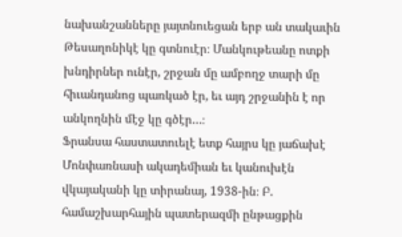նախանշանները յայտնուեցան երբ ան տակաւին Թեսաղոնիկէ կը գտնուէր։ Մանկութեանը ոտքի խնդիրներ ունէր, շրջան մը ամբողջ տարի մը հիւանդանոց պառկած էր, եւ այդ շրջանին է որ անկողնին մէջ կը գծէր…։
Ֆրանսա հաստատուելէ ետք հայրս կը յաճախէ Մոնփառնասի ակադեմիան եւ կանուխէն վկայականի կը տիրանայ, 1938-ին։ Բ. համաշխարհային պատերազմի ընթացքին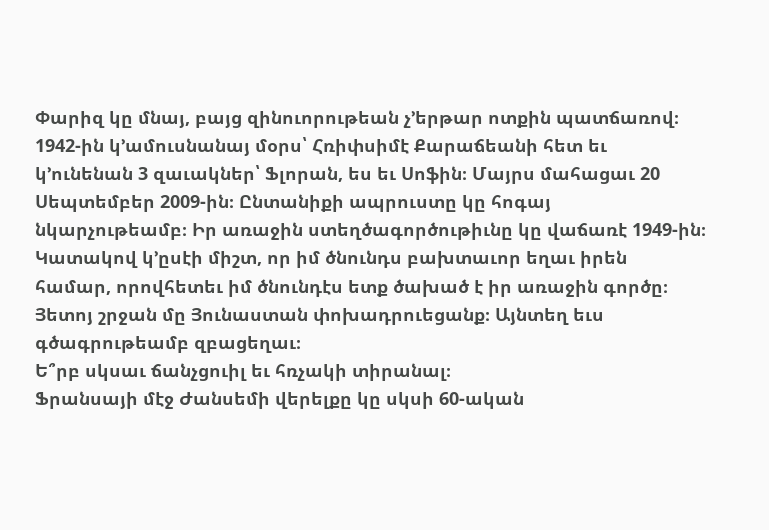Փարիզ կը մնայ, բայց զինուորութեան չ’երթար ոտքին պատճառով։ 1942-ին կ’ամուսնանայ մօրս՝ Հռիփսիմէ Քարաճեանի հետ եւ կ’ունենան 3 զաւակներ՝ Ֆլորան, ես եւ Սոֆին։ Մայրս մահացաւ 20 Սեպտեմբեր 2009-ին։ Ընտանիքի ապրուստը կը հոգայ նկարչութեամբ։ Իր առաջին ստեղծագործութիւնը կը վաճառէ 1949-ին։ Կատակով կ’ըսէի միշտ, որ իմ ծնունդս բախտաւոր եղաւ իրեն համար, որովհետեւ իմ ծնունդէս ետք ծախած է իր առաջին գործը։ Յետոյ շրջան մը Յունաստան փոխադրուեցանք։ Այնտեղ եւս գծագրութեամբ զբացեղաւ։
Ե՞րբ սկսաւ ճանչցուիլ եւ հռչակի տիրանալ։
Ֆրանսայի մէջ Ժանսեմի վերելքը կը սկսի 60-ական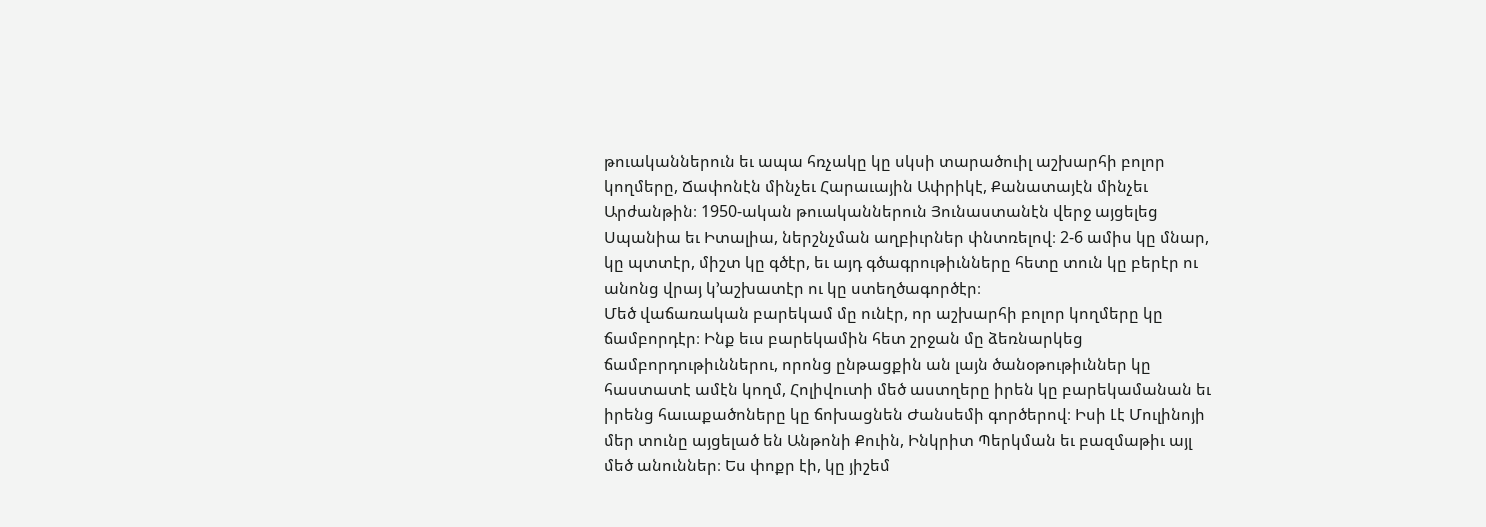թուականներուն եւ ապա հռչակը կը սկսի տարածուիլ աշխարհի բոլոր կողմերը, Ճափոնէն մինչեւ Հարաւային Ափրիկէ, Քանատայէն մինչեւ Արժանթին։ 1950-ական թուականներուն Յունաստանէն վերջ այցելեց Սպանիա եւ Իտալիա, ներշնչման աղբիւրներ փնտռելով։ 2-6 ամիս կը մնար, կը պտտէր, միշտ կը գծէր, եւ այդ գծագրութիւնները հետը տուն կը բերէր ու անոնց վրայ կ’աշխատէր ու կը ստեղծագործէր։
Մեծ վաճառական բարեկամ մը ունէր, որ աշխարհի բոլոր կողմերը կը ճամբորդէր։ Ինք եւս բարեկամին հետ շրջան մը ձեռնարկեց ճամբորդութիւններու, որոնց ընթացքին ան լայն ծանօթութիւններ կը հաստատէ ամէն կողմ, Հոլիվուտի մեծ աստղերը իրեն կը բարեկամանան եւ իրենց հաւաքածոները կը ճոխացնեն Ժանսեմի գործերով։ Իսի Լէ Մուլինոյի մեր տունը այցելած են Անթոնի Քուին, Ինկրիտ Պերկման եւ բազմաթիւ այլ մեծ անուններ։ Ես փոքր էի, կը յիշեմ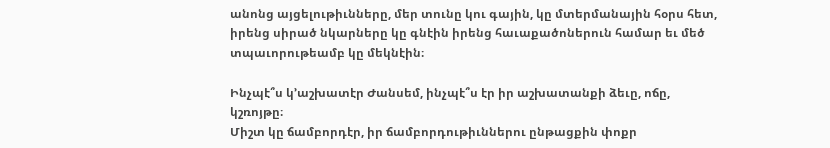անոնց այցելութիւնները, մեր տունը կու գային, կը մտերմանային հօրս հետ, իրենց սիրած նկարները կը գնէին իրենց հաւաքածոներուն համար եւ մեծ տպաւորութեամբ կը մեկնէին։

Ինչպէ՞ս կ’աշխատէր Ժանսեմ, ինչպէ՞ս էր իր աշխատանքի ձեւը, ոճը, կշռոյթը։
Միշտ կը ճամբորդէր, իր ճամբորդութիւններու ընթացքին փոքր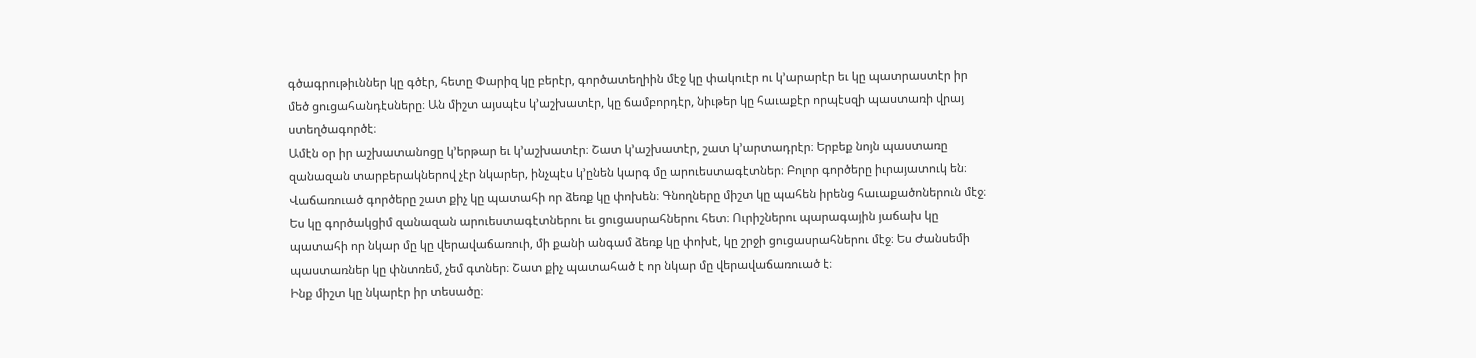գծագրութիւններ կը գծէր, հետը Փարիզ կը բերէր, գործատեղիին մէջ կը փակուէր ու կ’արարէր եւ կը պատրաստէր իր մեծ ցուցահանդէսները։ Ան միշտ այսպէս կ’աշխատէր, կը ճամբորդէր, նիւթեր կը հաւաքէր որպէսզի պաստառի վրայ ստեղծագործէ։
Ամէն օր իր աշխատանոցը կ’երթար եւ կ’աշխատէր։ Շատ կ’աշխատէր, շատ կ’արտադրէր։ Երբեք նոյն պաստառը զանազան տարբերակներով չէր նկարեր, ինչպէս կ’ընեն կարգ մը արուեստագէտներ։ Բոլոր գործերը իւրայատուկ են։ Վաճառուած գործերը շատ քիչ կը պատահի որ ձեռք կը փոխեն։ Գնողները միշտ կը պահեն իրենց հաւաքածոներուն մէջ։ Ես կը գործակցիմ զանազան արուեստագէտներու եւ ցուցասրահներու հետ։ Ուրիշներու պարագային յաճախ կը պատահի որ նկար մը կը վերավաճառուի, մի քանի անգամ ձեռք կը փոխէ, կը շրջի ցուցասրահներու մէջ։ Ես Ժանսեմի պաստառներ կը փնտռեմ, չեմ գտներ։ Շատ քիչ պատահած է որ նկար մը վերավաճառուած է։
Ինք միշտ կը նկարէր իր տեսածը։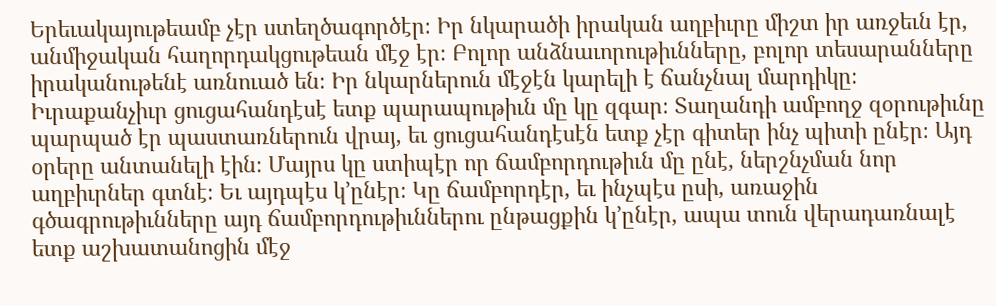Երեւակայութեամբ չէր ստեղծագործէր։ Իր նկարածի իրական աղբիւրը միշտ իր առջեւն էր, անմիջական հաղորդակցութեան մէջ էր։ Բոլոր անձնաւորութիւնները, բոլոր տեսարանները իրականութենէ առնուած են։ Իր նկարներուն մէջէն կարելի է ճանչնալ մարդիկը։
Իւրաքանչիւր ցուցահանդէսէ ետք պարապութիւն մը կը զգար։ Տաղանդի ամբողջ զօրութիւնը պարպած էր պաստառներուն վրայ, եւ ցուցահանդէսէն ետք չէր գիտեր ինչ պիտի ընէր։ Այդ օրերը անտանելի էին։ Մայրս կը ստիպէր որ ճամբորդութիւն մը ընէ, ներշնչման նոր աղբիւրներ գտնէ։ Եւ այդպէս կ’ընէր։ Կը ճամբորդէր, եւ ինչպէս ըսի, առաջին գծագրութիւնները այդ ճամբորդութիւններու ընթացքին կ’ընէր, ապա տուն վերադառնալէ ետք աշխատանոցին մէջ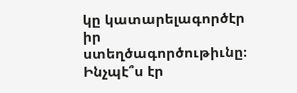կը կատարելագործէր իր ստեղծագործութիւնը։
Ինչպէ՞ս էր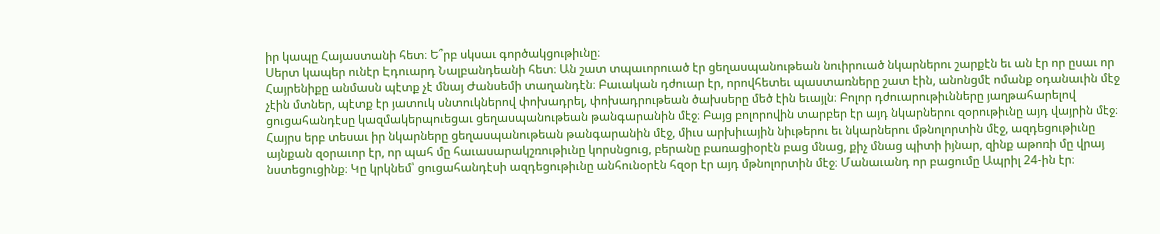իր կապը Հայաստանի հետ։ Ե՞րբ սկսաւ գործակցութիւնը։
Սերտ կապեր ունէր Էդուարդ Նալբանդեանի հետ։ Ան շատ տպաւորուած էր ցեղասպանութեան նուիրուած նկարներու շարքէն եւ ան էր որ ըսաւ որ Հայրենիքը անմասն պէտք չէ մնայ Ժանսեմի տաղանդէն։ Բաւական դժուար էր, որովհետեւ պաստառները շատ էին, անոնցմէ ոմանք օդանաւին մէջ չէին մտներ, պէտք էր յատուկ սնտուկներով փոխադրել, փոխադրութեան ծախսերը մեծ էին եւայլն։ Բոլոր դժուարութիւնները յաղթահարելով ցուցահանդէսը կազմակերպուեցաւ ցեղասպանութեան թանգարանին մէջ։ Բայց բոլորովին տարբեր էր այդ նկարներու զօրութիւնը այդ վայրին մէջ։ Հայրս երբ տեսաւ իր նկարները ցեղասպանութեան թանգարանին մէջ, միւս արխիւային նիւթերու եւ նկարներու մթնոլորտին մէջ, ազդեցութիւնը այնքան զօրաւոր էր, որ պահ մը հաւասարակշռութիւնը կորսնցուց, բերանը բառացիօրէն բաց մնաց, քիչ մնաց պիտի իյնար, զինք աթոռի մը վրայ նստեցուցինք։ Կը կրկնեմ՝ ցուցահանդէսի ազդեցութիւնը անհունօրէն հզօր էր այդ մթնոլորտին մէջ։ Մանաւանդ որ բացումը Ապրիլ 24-ին էր։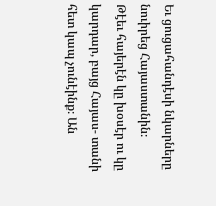Եւ ցուցահանդէսի նկարները նուիրեց Հայաստանին։
Թէեւ հայերէն կը խօսէր ու կը կարդար, բայց Հայաս- տանի հետ կապ չունէինք։ Ան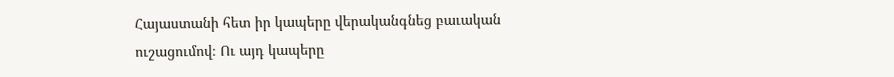Հայաստանի հետ իր կապերը վերականգնեց բաւական ուշացումով։ Ու այդ կապերը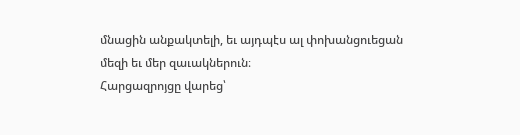մնացին անքակտելի, եւ այդպէս ալ փոխանցուեցան մեզի եւ մեր զաւակներուն։
Հարցազրոյցը վարեց՝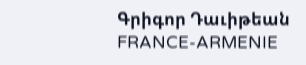Գրիգոր Դաւիթեան
FRANCE-ARMENIE